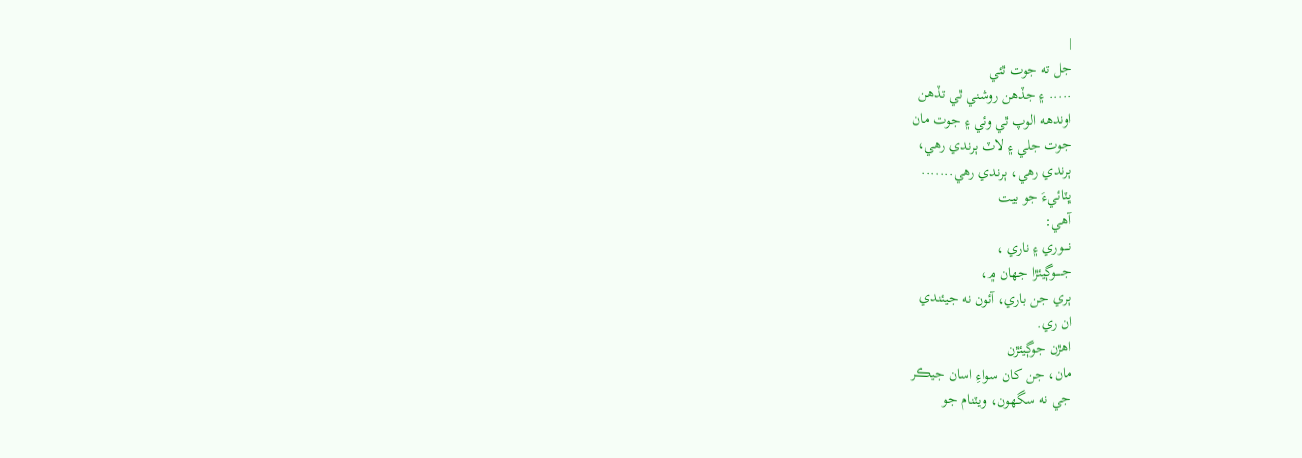|
جل ته جوت ٿئي
..... ۽ جڏهن روشني ٿي تڏهن
اوندهه الوپ ٿي وئي ۽ جوت مان
جوت جلي ۽ لاٽ ٻرندي رهي،
ٻرندي رهي، ٻرندي رهي.......
ڀٽائيءَ جو بيت
آهي:
نــــوري ۽ ناري ،
جـــــوڳيئڙا جهان ۾،
ٻري جن باري، آئون نه جيئندي
ان ري.
اهڙن جوڳيئڙن
مان، جن کان سواءِ اسان جيڪر
جي نه سگهون، ويٽنام جو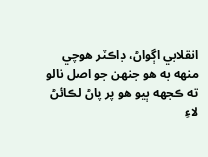انقلابي اڳواڻ، ڊاڪٽر هوچي
منهه به هو جنهن جو اصل نالو
ته ڪجهه ٻيو هو پر پاڻ لڪائڻ
لاءِ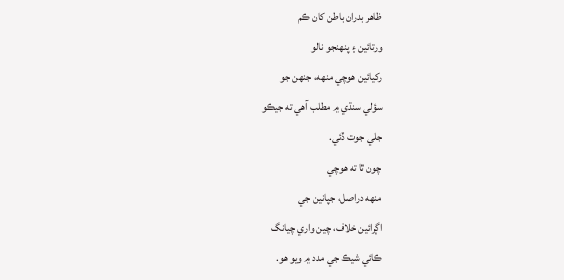ظاهر بدران باطن کان ڪم
ورتائين ۽ پنهنجو نالو
رکيائين هوچي منهه، جنهن جو
سؤلي سنڌي ۾ مطلب آهي ته جيڪو
جلي جوت ڏئي.
چون ٿا ته هوچي
منهه دراصل، جپانين جي
اڳرائين خلاف، چين واري چيانگ
ڪائي شيڪ جي مدد ۾ ويو هو.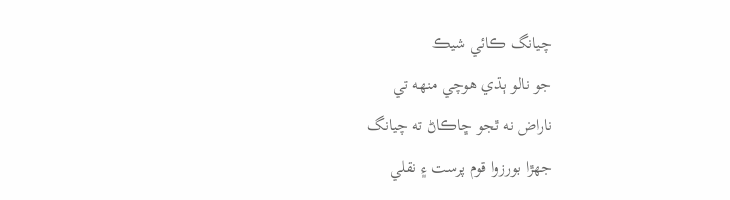چيانگ ڪائي شيڪ
جو نالو ٻڌي هوچي منهه تي
ناراض نه ٿجو ڇاڪاڻ ته چيانگ
جهڙا بورزوا قوم پرست ۽ نقلي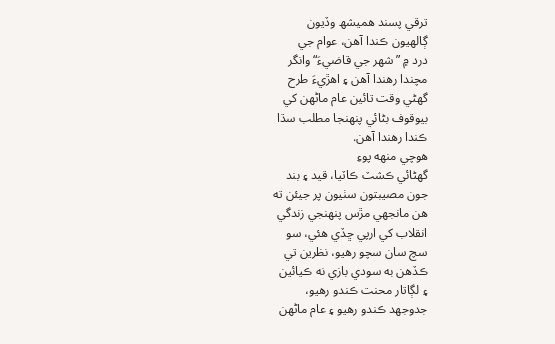ترقي پسند هميشھ وڏيون
ڳالهيون ڪندا آهن، عوام جي
درد ۾ ”شهر جي قاضيءَ“ وانگر
مچندا رهندا آهن ۽ اهڙيءَ طرح
گهڻي وقت تائين عام ماڻهن کي
بيوقوف بڻائي پنهنجا مطلب سڌا
ڪندا رهندا آهن.
هوچي منهه پوءِ
گهڻائي ڪشٽ ڪاٽيا، قيد ۽ بند
جون مصيبتون سٺيون پر جيئن ته
هن مانجهي مڙس پنهنجي زندگي
انقلاب کي ارپي ڇڏي هئي، سو
سچ سان سچو رهيو، نظرين تي
ڪڏهن به سودي بازي نه ڪيائين
۽ لڳاتار محنت ڪندو رهيو،
جدوجهد ڪندو رهيو ۽ عام ماڻهن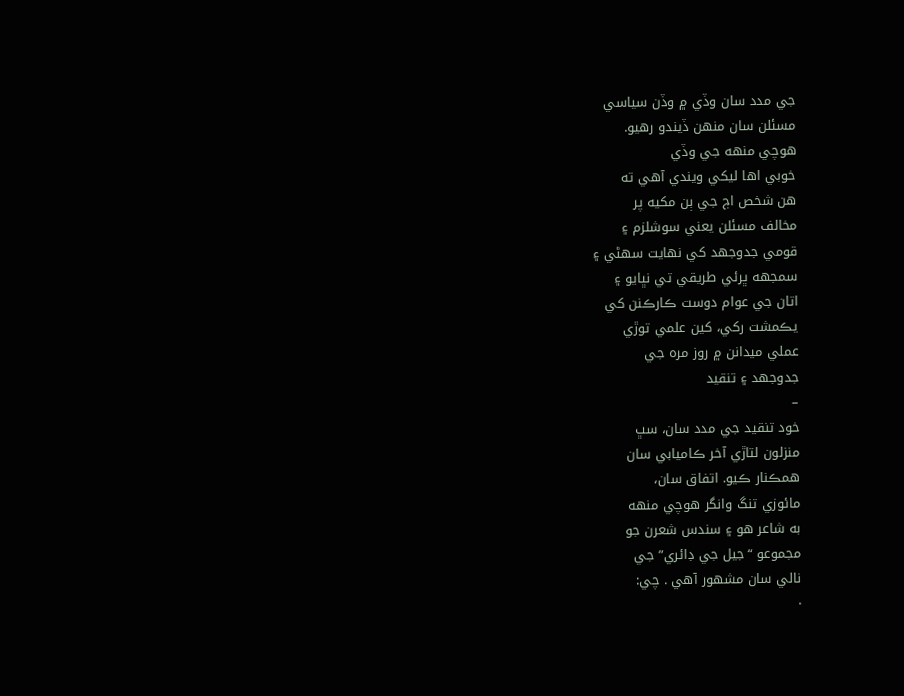جي مدد سان وڏي ۾ وڏن سياسي
مسئلن سان منهن ڏيندو رهيو.
هوچي منهه جي وڏي
خوبي اها ليکي ويندي آهي ته
هن شخص اڄ جي ٻن مکيه پر
مخالف مسئلن يعني سوشلزم ۽
قومي جدوجهد کي نهايت سهڻي ۽
سمجهه ڀرئي طريقي تي نڀايو ۽
اتان جي عوام دوست ڪارڪنن کي
يڪمشت رکي، کين علمي توڙي
عملي ميدانن ۾ روز مره جي
جدوجهد ۽ تنقيد
–
خود تنقيد جي مدد سان، سڀ
منزلون لتاڙي آخر ڪاميابي سان
همڪنار ڪيو. اتفاق سان،
مائوزي تنگ وانگر هوچي منهه
به شاعر هو ۽ سندس شعرن جو
مجموعو “جيل جي ڊائري” جي
نالي سان مشهور آهي . چي:
·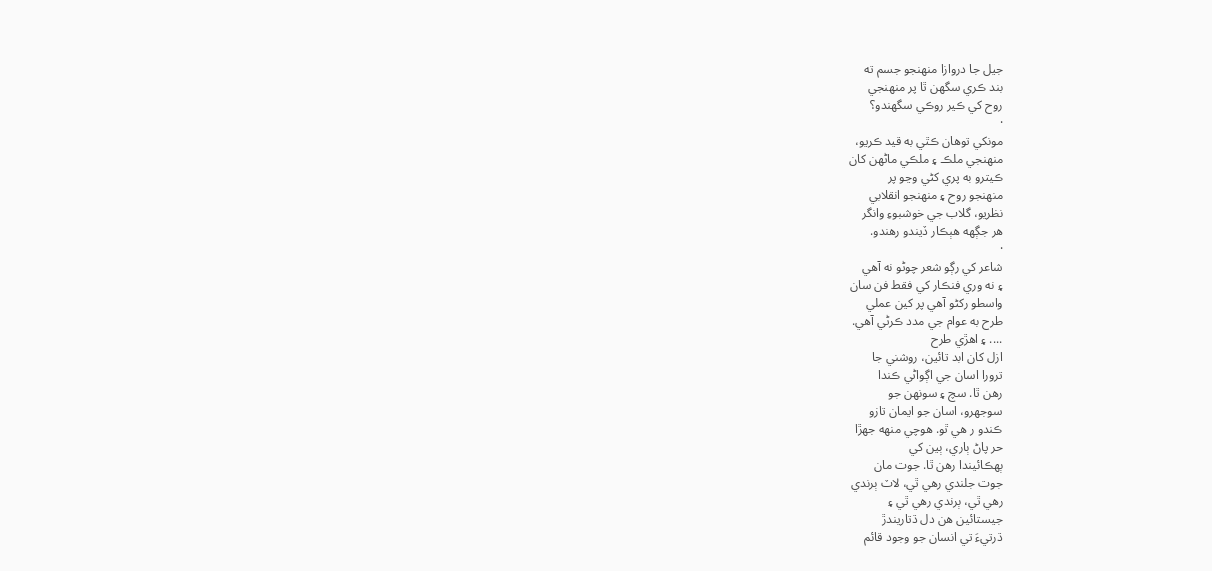جيل جا دروازا منهنجو جسم ته
بند ڪري سگهن ٿا پر منهنجي
روح کي ڪير روڪي سگهندو؟
·
مونکي توهان ڪٿي به قيد ڪريو،
منهنجي ملڪ ۽ ملڪي ماڻهن کان
ڪيترو به پري کڻي وڃو پر
منهنجو روح ۽ منهنجو انقلابي
نظريو، گلاب جي خوشبوءِ وانگر
هر جڳهه هٻڪار ڏيندو رهندو.
·
شاعر کي رڳو شعر چوڻو نه آهي
۽ نه وري فنڪار کي فقط فن سان
واسطو رکڻو آهي پر کين عملي
طرح به عوام جي مدد ڪرڻي آهي.
.... ۽ اهڙي طرح
ازل کان ابد تائين، روشني جا
ترورا اسان جي اڳواڻي ڪندا
رهن ٿا. سچ ۽ سونهن جو
سوجهرو، اسان جو ايمان تازو
ڪندو ر هي ٿو. هوچي منهه جهڙا
حر پاڻ ٻاري، ٻين کي
ٻهڪائيندا رهن ٿا. جوت مان
جوت جلندي رهي ٿي، لاٽ ٻرندي
رهي ٿي، ٻرندي رهي ٿي ۽
جيستائين هن دل ڌتاريندڙ
ڌرتيءَ تي انسان جو وجود قائم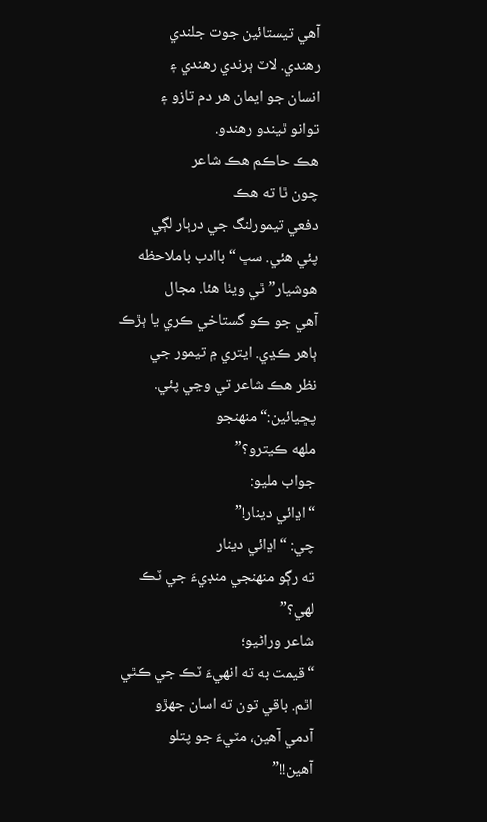آهي تيستائين جوت جلندي
رهندي. لاٽ ٻرندي رهندي ۽
انسان جو ايمان هر دم تازو ۽
توانو ٿيندو رهندو.
هڪ حاڪم هڪ شاعر
چون ٿا ته هڪ
دفعي تيمورلنگ جي درٻار لڳي
پئي هئي. سڀ “باادب باملاحظه
هوشيار” ٿي ويٺا هئا. مجال
آهي جو ڪو گستاخي ڪري يا ٻڙڪ
ٻاهر ڪڍي. ايتري ۾ تيمور جي
نظر هڪ شاعر تي وڃي پئي.
پڇيائين:“ منهنجو
ملهه ڪيترو؟”
جواب مليو:
“اڍائي دينار!”
چي: “اڍائي دينار
ته رڳو منهنجي منڊيءَ جي ٽڪ
لهي؟”
شاعر وراڻيو؛
“قيمت به ته انهيءَ ٽڪ جي ڪٿي
اٿم. باقي تون ته اسان جهڙو
آدمي آهين، مٽيءَ جو پتلو
آهين!!”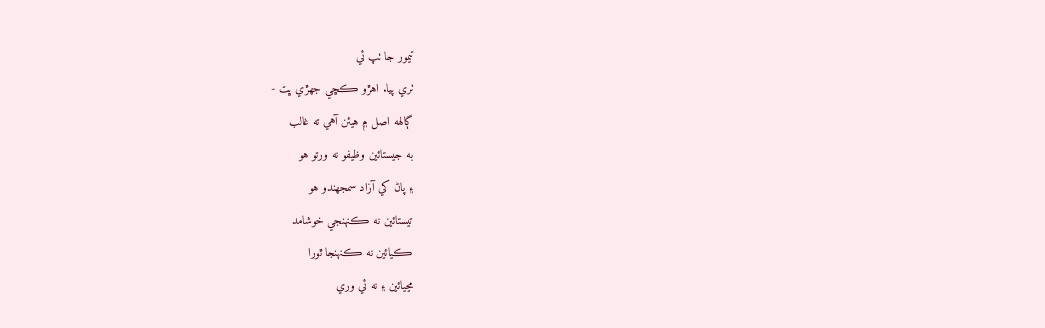تيمور جا ٺپ ئي
ٺري پيا. اهڙو ڪڇي جهڙي ڀت -
ڳالهه اصل ۾ هيئن آهي ته غالب
به جيستائين وظيفو نه ورتو هو
۽ پاڻ کي آزاد سمجهندو هو
تيستائين نه ڪنهنجي خوشامد
ڪيائين نه ڪنهنجا ٿورا
مڃيائين ۽ نه ئي وري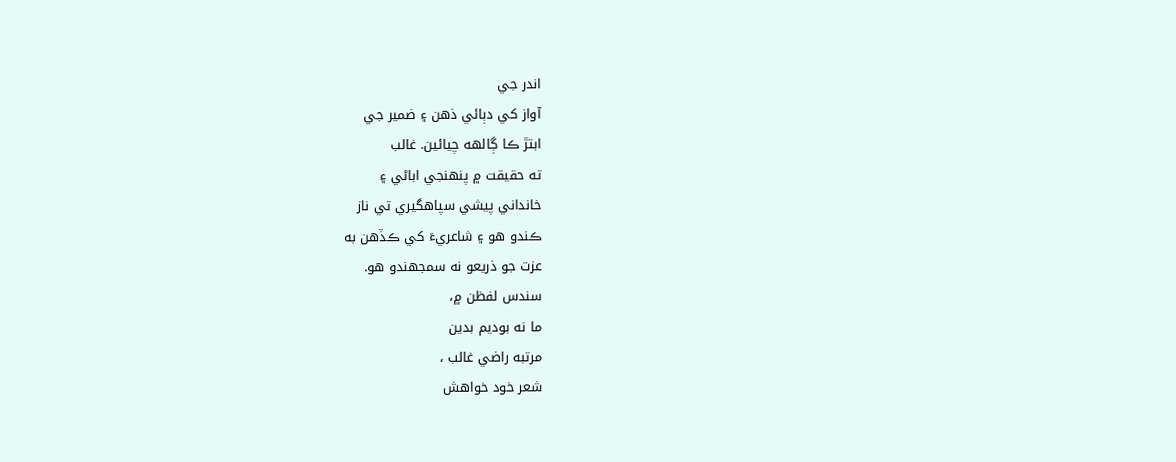اندر جي
آواز کي دٻائي ذهن ۽ ضمير جي
ابتڙ ڪا ڳالهه چيائين. غالب
ته حقيقت ۾ پنهنجي اباڻي ۽
خانداني پيشي سپاهگيري تي ناز
ڪندو هو ۽ شاعريءَ کي ڪڏهن به
عزت جو ذريعو نه سمجهندو هو.
سندس لفظن ۾،
ما نه بوديم بدين
مرتبه راضي غالب ،
شعر خود خواهش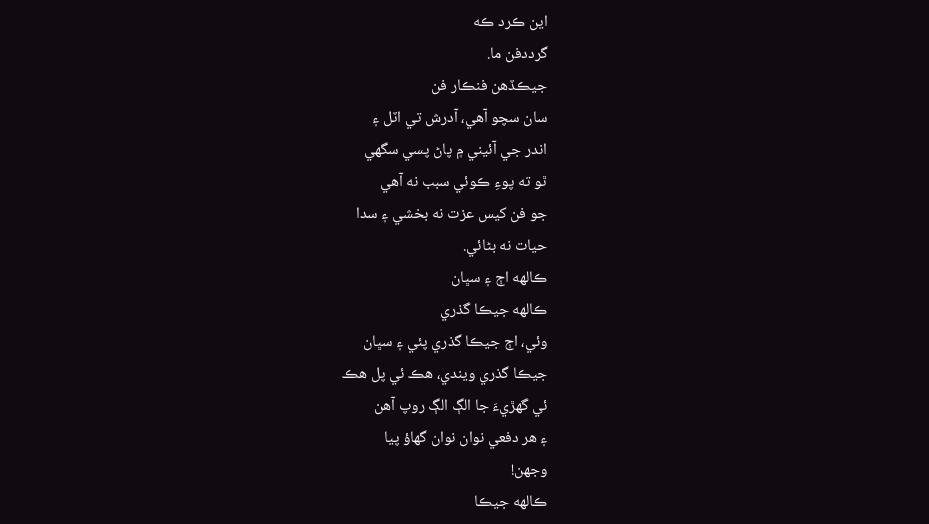اين ڪرد ڪه
گرددفن ما.
جيڪڏهن فنڪار فن
سان سچو آهي، آدرش تي اٽل ۽
اندر جي آئيني ۾ پاڻ پسي سگهي
ٿو ته پوءِ ڪوئي سبب نه آهي
جو فن کيس عزت نه بخشي ۽ سدا
حيات نه بڻائي.
ڪالهه اڄ ۽ سڀان
ڪالهه جيڪا گذري
وئي، اڄ جيڪا گذري پئي ۽ سڀان
جيڪا گذري ويندي، هڪ ئي پل هڪ
ئي گهڙيءَ جا الڳ الڳ روپ آهن
۽ هر دفعي نوان نوان گهاؤ پيا
وجهن!
ڪالهه جيڪا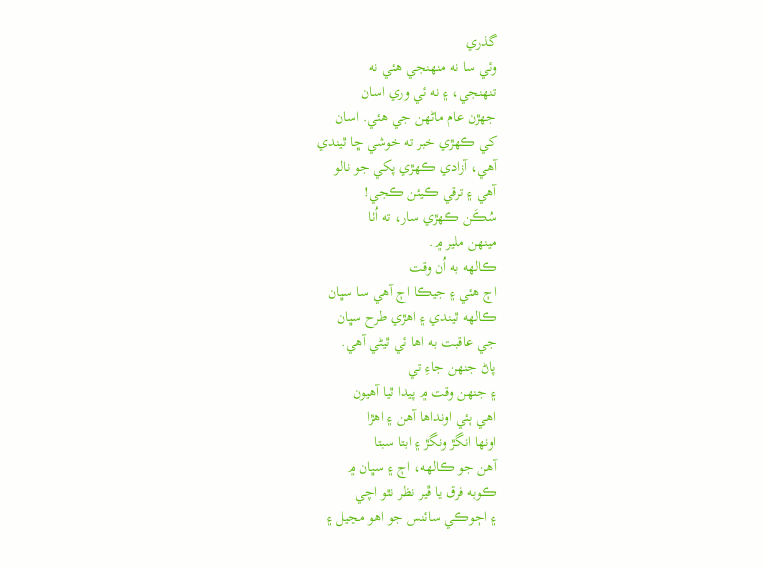گذري
وئي سا نه منهنجي هئي نه
تنهنجي، ۽ نه ئي وري اسان
جهڙن عام ماڻهن جي هئي. اسان
کي ڪهڙي خبر ته خوشي ڇا ٿيندي
آهي، آزادي ڪهڙي پکي جو نالو
آهي ۽ ترقي ڪيئن ڪجي!
سُڪَن ڪهڙي سار، ته اُٺا
مينهن ملير ۾.
ڪالهه به اُن وقت
اڄ هئي ۽ جيڪا اڄ آهي سا سڀان
ڪالهه ٿيندي ۽ اهڙي طرح سڀان
جي عاقبت به اها ئي ٿيڻي آهي.
پاڻ جنهن جاءِ تي
۽ جنهن وقت ۾ پيدا ٿيا آهيون
اهي ٻئي اونداها آهن ۽ اهڙا
اونها انگڙ ونگڙ ۽ ابتا سبتا
آهن جو ڪالهه، اڄ ۽ سڀان ۾
ڪوبه فرق يا ڦير نظر نٿو اچي
۽ اڄوڪي سائنس جو اهو مڃيل ۽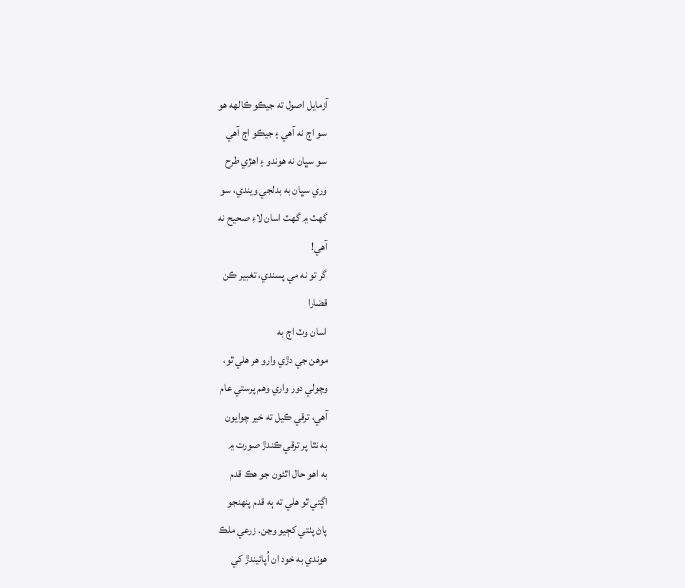آزمايل اصول ته جيڪو ڪالهه هو
سو اڄ نه آهي ۽ جيڪو اڄ آهي
سو سڀان نه هوندو ۽ اهڙي طرح
وري سڀان به بدلجي ويندي، سو
گهٽ ۾ گهٽ اسان لاءِ صحيح نه
آهي!
گر تو نه مي پسندي، تغبير ڪن
قضارا
اسان وٽ اڄ به
موهن جي دڙي وارو هر هلي ٿو،
وچولي دور واري وهم پرستي عام
آهي، ترقي ڪيل ته خير چوايون
به نٿا پر ترقي ڪندڙ صورت ۾
به اهو حال اٿئون جو هڪ قدم
اڳتي ٿو هلي ته ٻه قدم پنهنجو
پاڻ پٺتي کڄيو وڃن. زرعي ملڪ
هوندي به خود ان اُپائيندڙ کي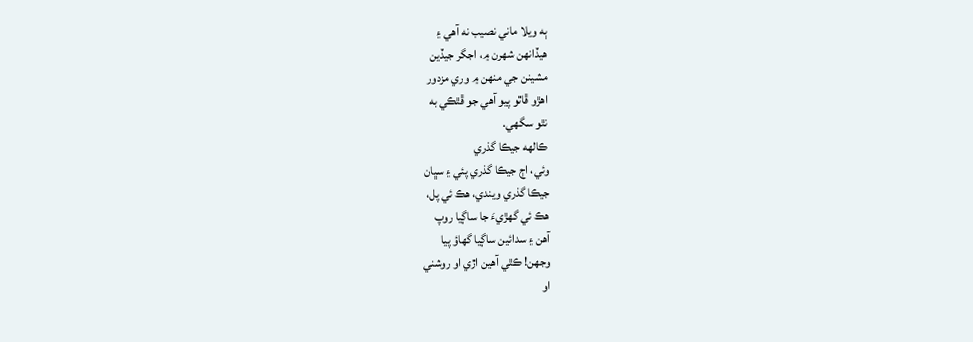ٻه ويلا ماني نصيب نه آهي ۽
هيڏانهن شهرن ۾، اجگر جيڏين
مشينن جي منهن ۾ وري مزدور
اهڙو ڦاٿو پيو آهي جو ڦٿڪي به
نٿو سگهي.
ڪالهه جيڪا گذري
وئي، اڄ جيڪا گذري پئي ۽ سڀان
جيڪا گذري ويندي، هڪ ئي پل،
هڪ ئي گهڙيءَ جا ساڳيا روپ
آهن ۽ سدائين ساڳيا گهاؤ پيا
وجهن! ڪٿي آهين اڙي او روشني
او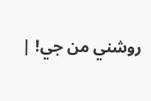روشني من جي! |